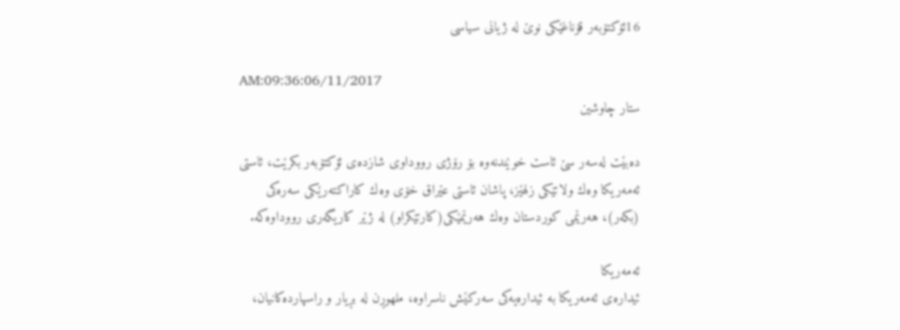16ئۆكتۆبه‌ر قۆناغێكى نوێ له‌ ژیانى سیاسى

AM:09:36:06/11/2017
ستار چاوشین

ده‌بێت له‌سه‌ر سێ ئاست خوێندنه‌وه‌ بۆ رۆژى رووداوى شازده‌ى ئۆكتۆبه‌ر بكرێت، ئاستى ئه‌مه‌ریكا وه‌ك ولاتێكى زلهێز، پاشان ئاستى عێراق خۆى وه‌ك كاراكته‌رێكى سه‌ره‌كى (بكه‌ر)، هه‌رێمى كوردستان وه‌ك هه‌رێمێكى(كارتێكراو) له‌ ژێر كاریگه‌رى رووداوه‌كه‌.

ئه‌مه‌ریكا
ئیداره‌ى ئه‌مه‌ریكا به‌ ئیداره‌یه‌كى سه‌ركێش ناسراوه‌، ملهوڕن له‌ بڕیار و راسپارده‌كانیان،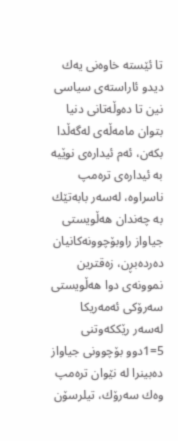تا ئێسته‌ خاوه‌نى یه‌ك دیدو ئاراسته‌ى سیاسى نین تا ده‌وڵه‌تانى دنیا بتوان مامه‌ڵه‌ى له‌گه‌ڵدا بكه‌ن، ئه‌م ئیداره‌ى نوێیه‌ به‌ ئیداره‌ى تره‌مپ ناسراوه‌، له‌سه‌ر بابه‌تێك به‌ چه‌ندان هه‌ڵویستى جیاواز راوبۆچوونه‌كانیان ده‌رده‌بڕن، زه‌قترین نموونه‌ى دوا هه‌ڵویستى سه‌رۆكى ئه‌مه‌ریكا له‌سه‌ر رێككه‌وتنى 5=1دوو بۆچوونى جیاواز ده‌بینرا له‌ نێوان تره‌مپ وه‌ك سه‌رۆك، تیلرسۆن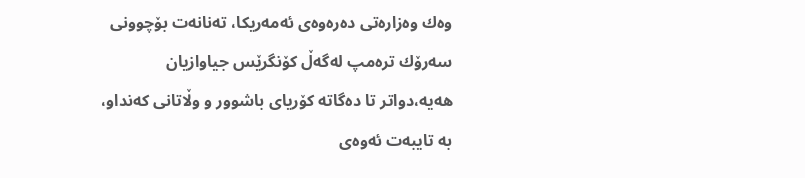وه‌ك وه‌زاره‌تى ده‌ره‌وه‌ى ئه‌مه‌ریكا، ته‌نانه‌ت بۆچوونى سه‌رۆك تره‌مپ له‌گه‌ڵ كۆنگرێس جیاوازیان هه‌یه‌،دواتر تا ده‌گاته‌ كۆریاى باشوور و وڵاتانى كه‌نداو، به‌ تایبه‌ت ئه‌وه‌ى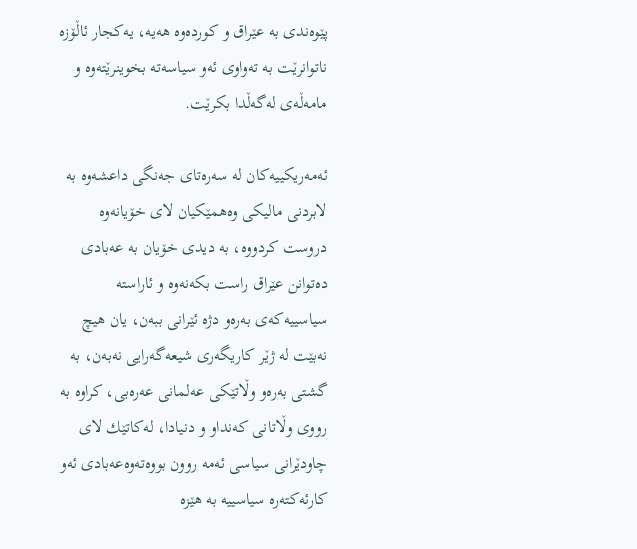پێوه‌ندى به‌ عێراق و كورده‌وه‌ هه‌یه‌، یه‌كجار ئاڵۆزه‌ ناتوانرێت به‌ ته‌واوى ئه‌و سیاسه‌ته‌ بخوینرێته‌وه‌ و  مامه‌ڵه‌ى له‌گه‌ڵدا بكرێت.

ئه‌مه‌ریكییه‌كان له‌ سه‌ره‌تاى جه‌نگى داعشه‌وه‌ به‌ لابردنى مالیكى وه‌همێكیان لاى خۆیانه‌وه‌ دروست كردووه‌، به‌ دیدى خۆیان به‌ عه‌بادى ده‌توانن عێراق راست بكه‌نه‌وه‌ و ئاراسته‌ سیاسییه‌كه‌ى به‌ره‌و دژه‌ ئێرانى ببه‌ن، یان هیچ نه‌بێت له‌ ژێر كاریگه‌رى شیعه‌گه‌رایی نه‌به‌ن، به‌ گشتى به‌ره‌و وڵاتێكى عه‌لمانى عه‌ره‌بى، كراوه‌ به‌ رووى وڵاتانى كه‌نداو و دنیادا، له‌كاتێك لاى چاودێرانى سیاسى ئه‌مه‌ روون بووه‌ته‌وه‌عه‌بادی ئه‌و كارئه‌كته‌ره‌ سیاسییه‌ به‌ هێزه‌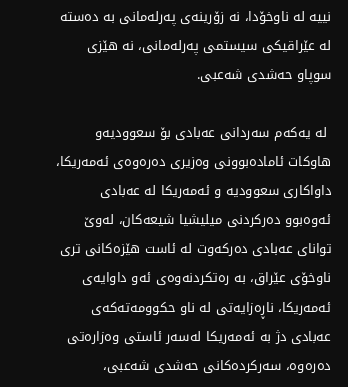نییه‌ له‌ ناوخۆدا، نه‌ زۆرینه‌ى په‌رله‌مانى به‌ ده‌سته‌ له‌ عێراقیكى سیستمى په‌رله‌مانى، نه‌ هێزى سوپاو حه‌شدی شه‌عبی.

 له‌ یه‌كه‌م سه‌ردانى عه‌بادى بۆ سعوودیه‌و هاوكات ئاماده‌بوونى وه‌زیرى ده‌ره‌وه‌ى ئه‌مه‌ریكا، داواكارى سعوودیه‌ و ئه‌مه‌ریكا له‌ عه‌بادى ئه‌وه‌بوو ده‌ركردنى میلیشیا شیعه‌كان، له‌وێ تواناى عه‌بادی ده‌ركه‌وت له‌ ئاست هێزه‌كانى ترى ناوخۆى عێراق، به‌ ره‌تكردنه‌وه‌ى ئه‌و داوایه‌ى ئه‌مه‌ریكا، ناڕه‌زایه‌تى له‌ ناو حكوومه‌ته‌كه‌ى عه‌بادی دژ به‌ ئه‌مه‌ریكا له‌سه‌ر ئاستى وه‌زاره‌تى ده‌ره‌وه‌، سه‌ركرده‌كانى حه‌شدى شه‌عبى،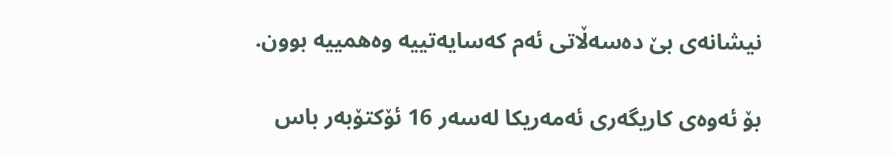نیشانه‌ى بێ ده‌سه‌ڵاتى ئه‌م كه‌سایه‌تییه‌ وه‌همییه‌ بوون.

بۆ ئه‌وه‌ى كاریگه‌رى ئه‌مه‌ریكا له‌سه‌ر 16 ئۆكتۆبه‌ر باس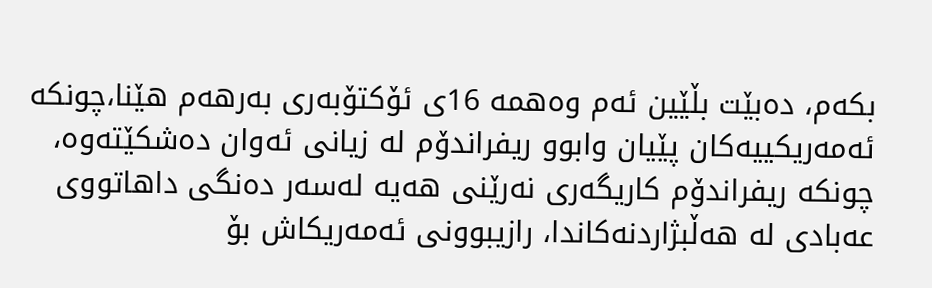بكه‌م، ده‌بێت بڵێین ئه‌م وه‌همه‌ 16ی ئۆكتۆبه‌رى به‌رهه‌م هێنا،چونكه‌ ئه‌مه‌ریكییه‌كان پێیان وابوو ریفراندۆم له‌ زیانى ئه‌وان ده‌شكێته‌وه‌، چونكه‌ ریفراندۆم كاریگه‌رى نه‌رێنى هه‌یه‌ له‌سه‌ر ده‌نگى داهاتووى عه‌بادی له‌ هه‌ڵبژاردنه‌كاندا، رازیبوونى ئه‌مه‌ریكاش بۆ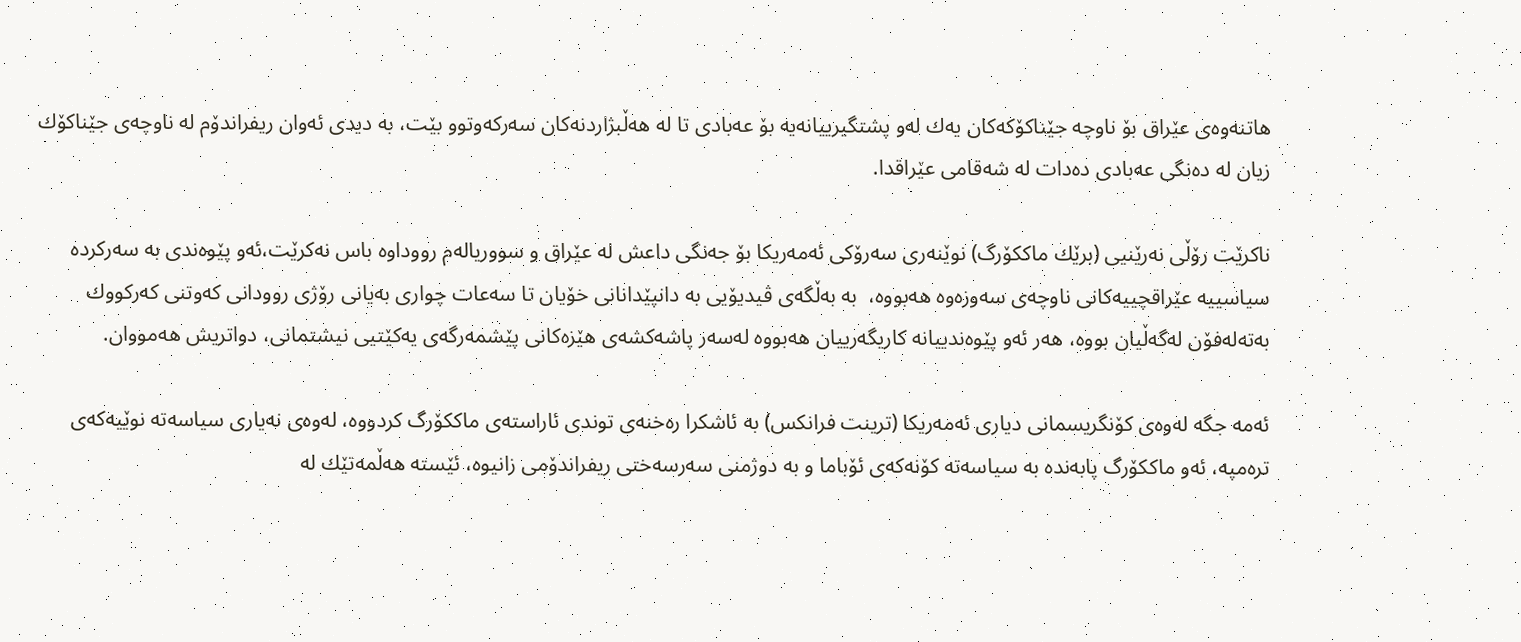هاتنه‌وه‌ى عێراق بۆ ناوچه‌ جێناكۆكه‌كان یه‌ك له‌و پشتگیرییانه‌یه‌ بۆ عه‌بادی تا له‌ هه‌ڵبژاردنه‌كان سه‌ركه‌وتوو بێت، به‌ دیدى ئه‌وان ریفراندۆم له‌ ناوچه‌ى جێناكۆك زیان له‌ ده‌نگى عه‌بادی ده‌دات له‌ شه‌قامى عێراقدا.

ناكرێت رۆڵى نه‌رێنیی (برێك ماككۆرگ) نوێنه‌رى سه‌رۆكى ئه‌مه‌ریكا بۆ جه‌نگى داعش له‌ عێراق و سووریاله‌م رووداوه‌ باس نه‌كرێت،ئه‌و پێوه‌ندى به‌ سه‌ركرده‌ سیاسییه‌ عێراقچییه‌كانى ناوچه‌ى سه‌وزه‌وه‌ هه‌بووه‌،  به‌ به‌ڵگه‌ى ڤیدیۆیى به‌ دانپێدانانی خۆیان تا سه‌عات چوارى به‌یانى رۆژى روودانى كه‌وتنى كه‌ركووك به‌ته‌له‌فۆن له‌گه‌ڵیان بووه‌، هه‌ر ئه‌و پێوه‌ندییانه‌ كاریگه‌رییان هه‌بووه‌ له‌سه‌ر پاشه‌كشه‌ى هێزه‌كانى پێشمه‌رگه‌ى یه‌كێتیى نیشتمانى، دواتریش هه‌مووان.

ئه‌مه‌ جگه‌ له‌وه‌ى كۆنگریسمانى دیارى ئه‌مه‌ریكا (ترینت فرانكس) به‌ ئاشكرا ره‌خنه‌ى توندى ئاراسته‌ى ماككۆرگ كردووه‌، له‌وه‌ى نه‌یارى سیاسه‌ته‌ نوێیه‌كه‌ى تره‌مپه‌، ئه‌و ماككۆرگ پابه‌نده‌ به‌ سیاسه‌ته‌ كۆنه‌كه‌ى ئۆباما و به‌ دوژمنى سه‌رسه‌ختى ریفراندۆمى زانیوه‌، ئێسته‌ هه‌ڵمه‌تێك له‌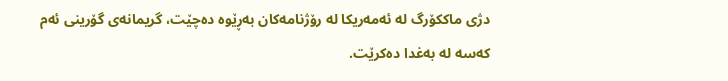دژى ماككۆرگ له‌ ئه‌مه‌ریكا له‌ رۆژنامه‌كان به‌ڕێوه‌ ده‌چێت، گریمانه‌ى گۆرینى ئه‌م كه‌سه‌ له‌ به‌غدا ده‌كرێت.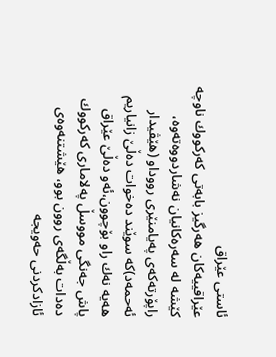ئاستى عێراق
عێراقییه‌كان هه‌رگیز بابه‌تى كه‌ركووك ناوچه‌ كێشه‌ له‌ سه‌ره‌كانیان نه‌شاردووه‌ته‌وه‌، راپۆرته‌كه‌ى په‌یامنێرى رووداو (هێڤیدار ئه‌حمه‌د)كه‌ سوێند ده‌خوات ده‌ڵێ زانیاریم هه‌یه‌ نه‌ك راو بۆچوون،ئه‌و ده‌ڵێ عێراق پاش جه‌نگى مووسڵ په‌لامارى كه‌ركووك ده‌دات به‌ڵگه‌ى روون بوو، هێشتنه‌وه‌ى ئازادكردنى حه‌ویجه‌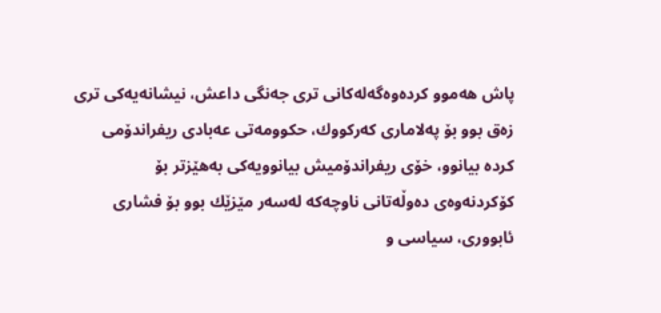پاش هه‌موو كرده‌وه‌گه‌له‌كانى ترى جه‌نگى داعش، نیشانه‌یه‌كى ترى زه‌ق بوو بۆ په‌لامارى كه‌ركووك، حكوومه‌تى عه‌بادى ریفراندۆمى كرده‌ بیانوو، خۆی ریفراندۆمیش بیانوویه‌كى به‌هێزتر بۆ كۆكردنه‌وه‌ى ده‌وڵه‌تانى ناوچه‌كه‌ له‌سه‌ر مێزێك بوو بۆ فشارى ئابوورى، سیاسى و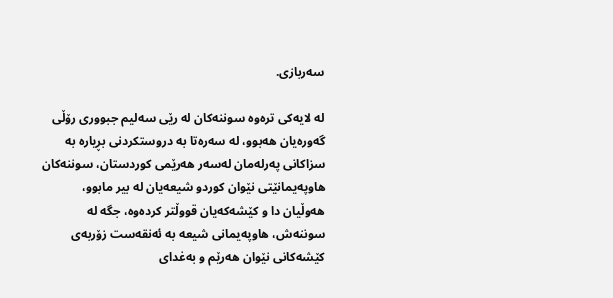سه‌ربازى.

له‌ لایه‌كى تره‌وه‌ سوننه‌كان له‌ رێى سه‌لیم جبوورى رۆڵى گه‌وره‌یان هه‌بوو، له‌ سه‌ره‌تا به‌ دروستكردنى بڕیاره‌ به‌ سزاكانى په‌رله‌مان له‌سه‌ر هه‌رێمى كوردستان، سوننه‌كان هاوپه‌یمانێتى نێوان كوردو شیعه‌یان له‌ بیر مابوو، هه‌وڵیان دا و كێشه‌كه‌یان قووڵتر كرده‌وه‌، جگه‌ له‌ سوننه‌ش، هاوپه‌یمانى شیعه‌ به‌ ئه‌نقه‌ست زۆربه‌ى كێشه‌كانى نێوان هه‌رێم و به‌غداى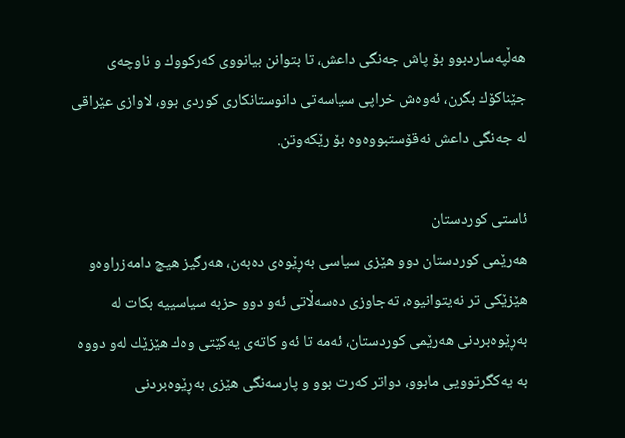هه‌ڵپه‌ساردبوو بۆ پاش جه‌نگى داعش، تا بتوانن بیانووى كه‌ركووك و ناوچه‌ى جێناكۆك بگرن، ئه‌وه‌ش خراپى سیاسه‌تى دانوستانكارى كوردى بوو، لاوازى عێراقى له‌ جه‌نگى داعش نه‌قۆستبووه‌وه‌ بۆ رێكه‌وتن.

ئاستى كوردستان
هه‌رێمى كوردستان دوو هێزى سیاسى به‌ڕێوه‌ى ده‌به‌ن، هه‌رگیز هیچ دامه‌زراوه‌و هێزێكى تر نه‌یتوانیوه‌، ته‌جاوزى ده‌سه‌ڵاتى ئه‌و دوو حزبه‌ سیاسییه‌ بكات له‌ به‌ڕێوه‌بردنى هه‌رێمى كوردستان، ئه‌مه‌ تا ئه‌و كاته‌ى یه‌كێتى وه‌ك هێزێك له‌و دووه‌ به‌ یه‌كگرتوویى مابوو، دواتر كه‌رت بوو و پارسه‌نگى هێزى به‌ڕێوه‌بردنى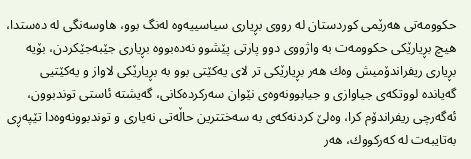حكوومه‌تى هه‌رێمى كوردستان له‌ رووى بڕیارى سیاسییه‌وه‌ له‌نگ بوو، هاوسه‌نگى له‌ ده‌ستدا، هیچ بڕیارێكى حكوومه‌ت به‌ واژووى دوو پارتى پێشوو نه‌ده‌بووه‌ بڕیارى جێبه‌جێكردن، بۆیه‌ بڕیارى ریفراندۆمیش وه‌ك هه‌ر بڕیارێكى تر لاى یه‌كێتى بوو به‌ بڕیارێكى لاواز و یه‌كێتیى گه‌یانده‌ لووتكه‌ى جیاوازى و جیابوونه‌وه‌ى نێوان سه‌ركرده‌كانى، گه‌یشته‌ ئاستى توندبوون، ئه‌گه‌رچى ریفراندۆم كرا، وه‌لێ كردنه‌كه‌ى به‌ سه‌ختترین حاڵه‌تى نه‌یارى و توندبوونه‌وه‌دا تێپه‌ڕى به‌تایبه‌ت له‌ كه‌ركووك، هه‌ر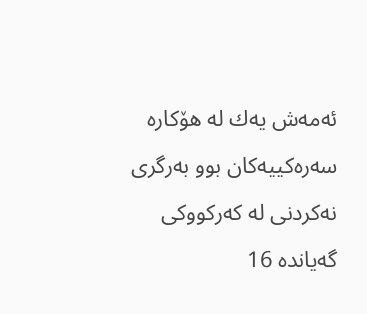ئه‌مه‌ش یه‌ك له‌ هۆكاره‌ سه‌ره‌كییه‌كان بوو به‌رگرى نه‌كردنى له‌ كه‌ركووكى گه‌یانده‌ 16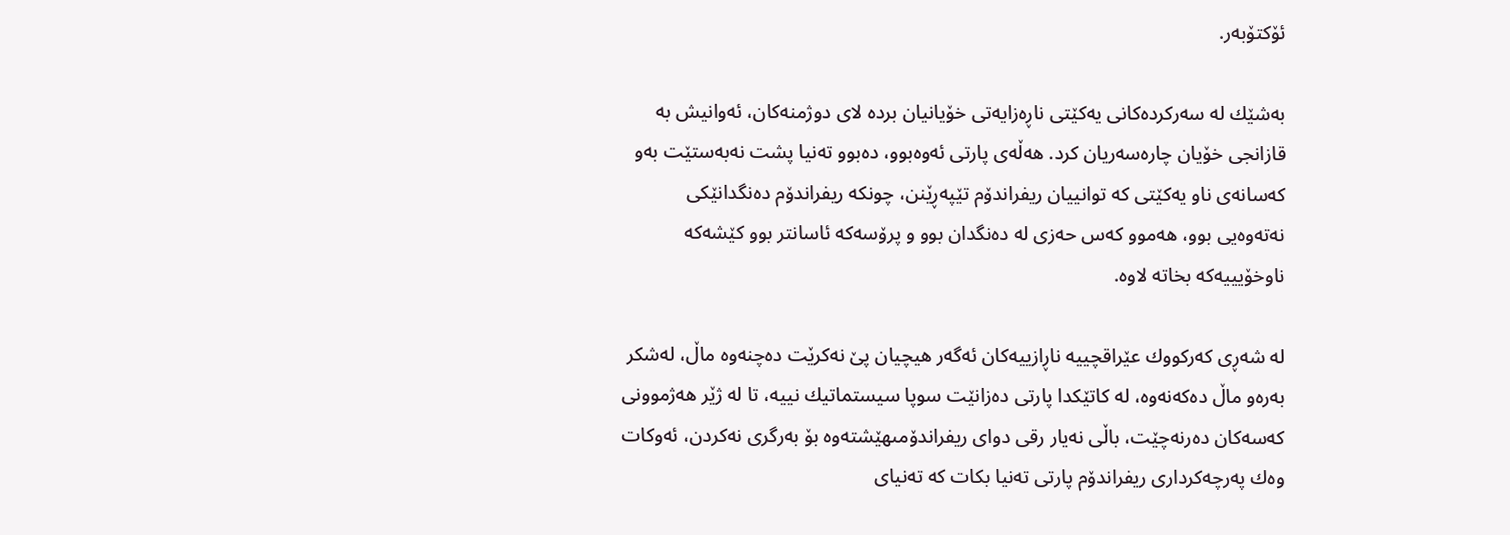ئۆكتۆبه‌ر.

به‌شێك له‌ سه‌ركرده‌كانى یه‌كێتى ناڕه‌زایه‌تى خۆیانیان برده‌ لاى دوژمنه‌كان، ئه‌وانیش به‌ قازانجى خۆیان چاره‌سه‌ریان كرد. هه‌ڵه‌ى پارتى ئه‌وه‌بوو، ده‌بوو ته‌نیا پشت نه‌به‌ستێت به‌و كه‌سانه‌ى ناو یه‌كێتى كه‌ توانییان ریفراندۆم تێپه‌ڕێنن، چونكه‌ ریفراندۆم ده‌نگدانێكى نه‌ته‌وه‌یی بوو، هه‌موو كه‌س حه‌زى له‌ ده‌نگدان بوو و پرۆسه‌كه‌ ئاسانتر بوو كێشه‌كه‌ ناوخۆیییه‌كه‌ بخاته‌ لاوه‌.

له‌ شه‌ڕی كه‌ركووك عێراقچییه‌ ناڕازییه‌كان ئه‌گه‌ر هیچیان پێ نه‌كرێت ده‌چنه‌وه‌ ماڵ، له‌شكر به‌ره‌و ماڵ ده‌كه‌نه‌وه‌، له‌ كاتێكدا پارتى ده‌زانێت سوپا سیستماتیك نییه‌، تا له‌ ژێر هه‌ژموونى كه‌سه‌كان ده‌رنه‌چێت، باڵى نه‌یار رقى دواى ریفراندۆمىهێشته‌وه‌ بۆ به‌رگرى نه‌كردن، ئه‌وكات وه‌ك په‌رچه‌كردارى ریفراندۆم پارتى ته‌نیا بكات كه‌ ته‌نیاى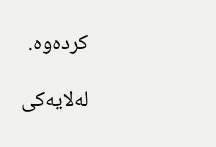كرده‌وه‌.

له‌لایه‌كى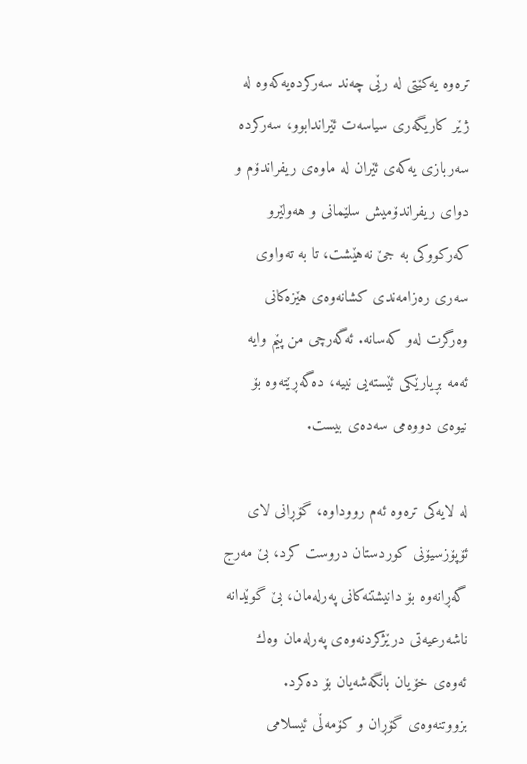تره‌وه‌ یه‌كێتى له‌ رێى چه‌ند سه‌ركرده‌یه‌كه‌وه‌ له‌ ژێر كاریگه‌رى سیاسه‌ت ئێراندابوو، سه‌ركرده‌ سه‌ربازى یه‌كه‌ى ئێران له‌ ماوه‌ى ریفراندۆم و دواى ریفراندۆمیش سلێمانى و هه‌ولێرو كه‌ركووكى به‌ جێ نه‌هێشت، تا به‌ ته‌واوى سه‌رى ره‌زامه‌ندى كشانه‌وه‌ى هێزه‌كانى وه‌رگرت له‌و كه‌سانه‌. ئه‌گه‌رچى من پێم وایه‌ ئه‌مه‌ بڕیارێكى ئێسته‌یی نییه‌، ده‌گه‌ڕێته‌وه‌ بۆ نیوه‌ى دووه‌مى سه‌ده‌ى بیست.

له‌ لایه‌كى تره‌وه‌ ئه‌م رووداوه‌، گۆڕانى لاى ئۆپۆزسیۆنى كوردستان دروست كرد، بێ مه‌رج گه‌ڕانه‌وه‌ بۆ دانیشتنه‌كانى په‌رله‌مان، بێ گوێدانه‌ ناشه‌رعیه‌تى درێژكردنه‌وه‌ى په‌رله‌مان وه‌ك ئه‌وه‌ى خۆیان بانگه‌شه‌یان بۆ ده‌كرد. بزووتنه‌وه‌ى گۆڕان و كۆمه‌ڵى ئیسلامى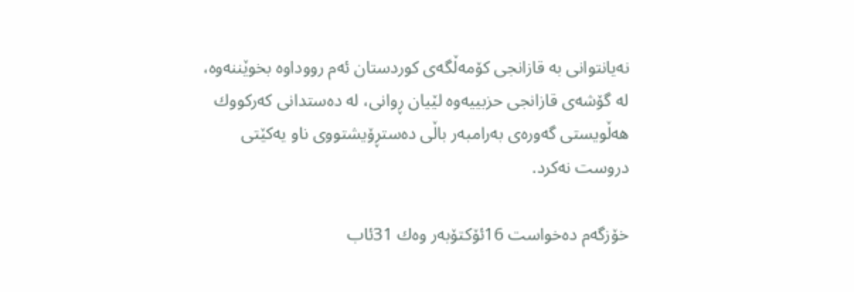نه‌یانتوانى به‌ قازانجى كۆمه‌ڵگه‌ى كوردستان ئه‌م رووداوه‌ بخوێننه‌وه‌، له‌ گۆشه‌ى قازانجى حزبییه‌وه‌ لێیان ڕوانى، له‌ ده‌ستدانى كه‌ركووك هه‌ڵویستى گه‌وره‌ى به‌رامبه‌ر باڵى ده‌ستڕۆیشتووى ناو یه‌كێتى دروست نه‌كرد.

خۆزگه‌م ده‌خواست 16ئۆكتۆبه‌ر وه‌ك 31ئاب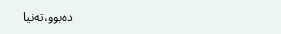ده‌بوو،ته‌نیا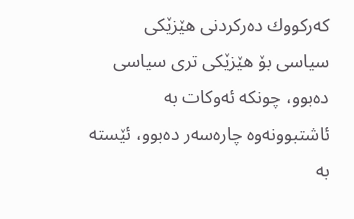كه‌ركووك ده‌ركردنى هێزێكى سیاسى بۆ هێزێكى ترى سیاسى ده‌بوو، چونكه‌ ئه‌وكات به‌ ئاشتبوونه‌وه‌ چاره‌سه‌ر ده‌بوو، ئێسته‌ به‌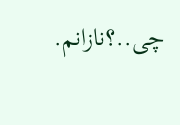چى..؟نازانم.